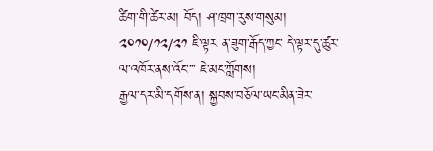ཚིག་གི་ཚེར་མ། བོད། ཤ་ཁྲག་རུས་གསུམ། ༢༠༡༠/༡༢/༢༡ ཇི་ལྟར ན་ཟུག་རྒོད་ཀྱང་ དེ་ལྟར་དུ་ཚུར་ལ་འཁོར་ནས་འོང་་་་ ཇེ་མང་ཀློགས།
རྒྱལ་དར་མི་དགོས་ན། སྐྱབས་བཅོལ་ཡང་མིན་ཟེར་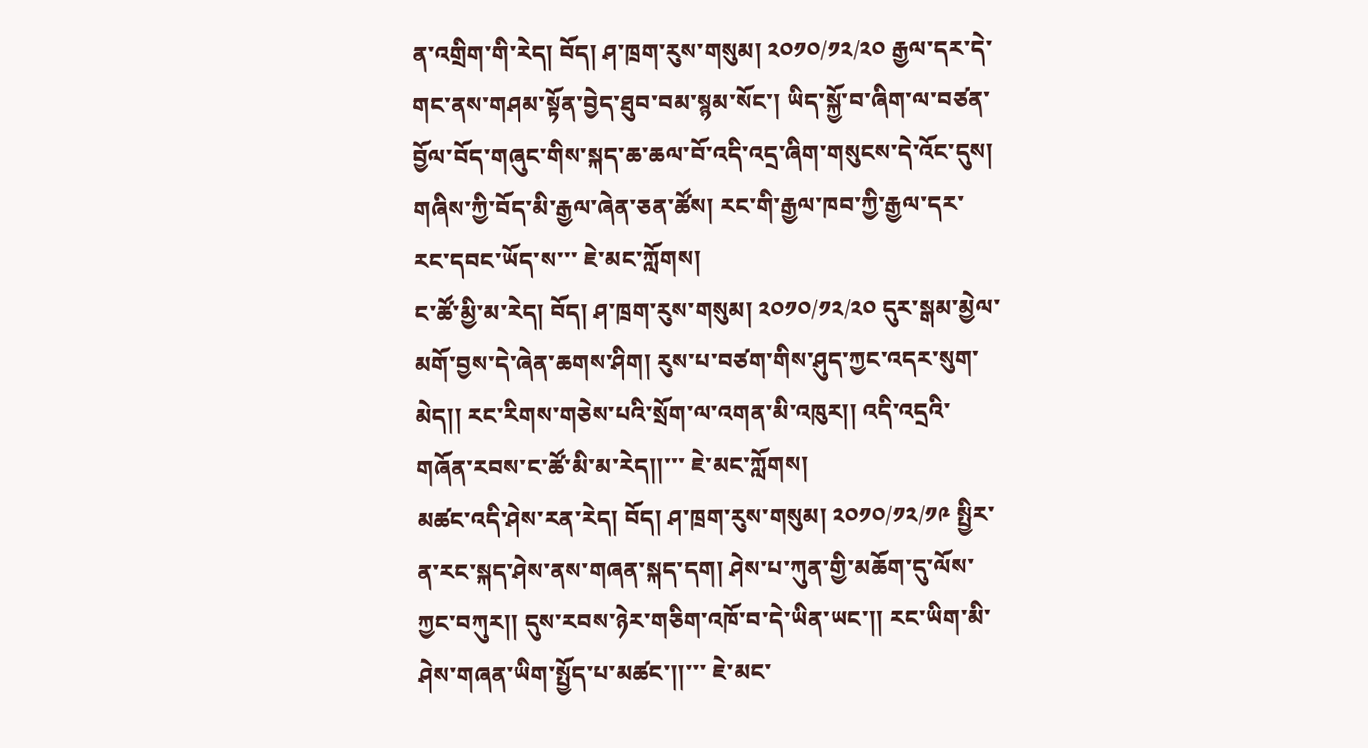ན་འགྲིག་གི་རེད། བོད། ཤ་ཁྲག་རུས་གསུམ། ༢༠༡༠/༡༢/༢༠ རྒྱལ་དར་དེ་གང་ནས་གཤམ་སྟོན་བྱེད་ཐུབ་བམ་སྙམ་སོང་། ཡིད་སྐྱོ་བ་ཞིག་ལ་བཙན་བྱོལ་བོད་གཞུང་གིས་སྐད་ཆ་ཆལ་བོ་འདི་འདྲ་ཞིག་གསུངས་དེ་འོང་དུས། གཞིས་ཀྱི་བོད་མི་རྒྱལ་ཞེན་ཅན་ཚོས། རང་གི་རྒྱལ་ཁབ་ཀྱི་རྒྱལ་དར་རང་དབང་ཡོད་ས་་་ ཇེ་མང་ཀློགས།
ང་ཚོ་མྱི་མ་རེད། བོད། ཤ་ཁྲག་རུས་གསུམ། ༢༠༡༠/༡༢/༢༠ དུར་སྒམ་མྱེལ་མགོ་བྱས་དེ་ཞེན་ཆགས་ཤིག། རུས་པ་བཙག་གིས་ཤུད་ཀྱང་འདར་སུག་མེད།། རང་རིགས་གཅེས་པའི་སྲོག་ལ་འགན་མི་འཁུར།། འདི་འདྲའི་གཞོན་རབས་ང་ཚོ་མི་མ་རེད།།་་་ ཇེ་མང་ཀློགས།
མཚང་འདི་ཤེས་རན་རེད། བོད། ཤ་ཁྲག་རུས་གསུམ། ༢༠༡༠/༡༢/༡༩ སྤྱིར་ན་རང་སྐད་ཤེས་ནས་གཞན་སྐད་དག། ཤེས་པ་ཀུན་གྱི་མཆོག་དུ་ལོས་ཀྱང་བཀུར།། དུས་རབས་ཉེར་གཅིག་འཁོ་བ་དེ་ཡིན་ཡང་།། རང་ཡིག་མི་ཤེས་གཞན་ཡིག་སྤྱོད་པ་མཚང་།།་་་ ཇེ་མང་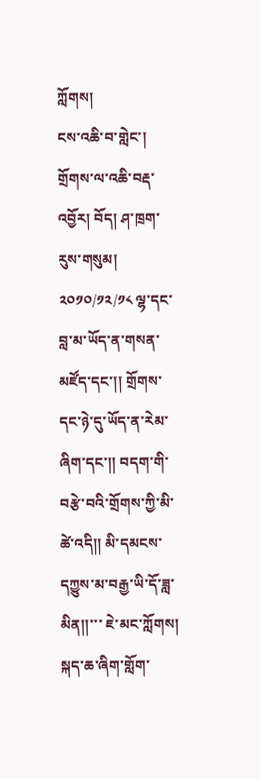ཀློགས།
ངས་འཆི་བ་གླེང་། གྲོགས་ལ་འཆི་བརྡ་འབྱོར། བོད། ཤ་ཁྲག་རུས་གསུམ། ༢༠༡༠/༡༢/༡༨ ལྷ་དང་བླ་མ་ཡོད་ན་གསན་མཛོད་དང་།། གྲོགས་དང་ཉེ་དུ་ཡོད་ན་རེམ་ཞིག་དང་།། བདག་གི་བརྩེ་བའི་གྲོགས་ཀྱི་མི་ཚེ་འདི།། མི་དམངས་དཀྱུས་མ་བརྒྱ་ཡི་དོ་ཟླ་མིན།།་་་ ཇེ་མང་ཀློགས།
སྐད་ཆ་ཞིག་གློག་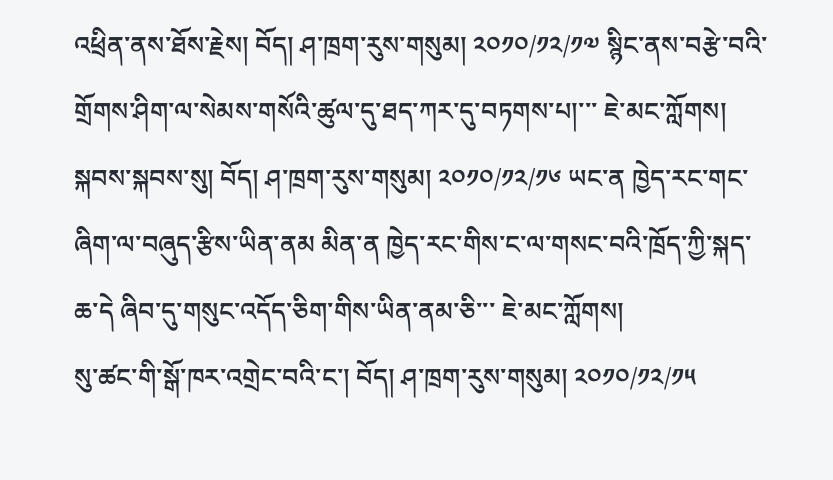འཕྲིན་ནས་ཐོས་རྗེས། བོད། ཤ་ཁྲག་རུས་གསུམ། ༢༠༡༠/༡༢/༡༧ སྙིང་ནས་བརྩེ་བའི་གྲོགས་ཤིག་ལ་སེམས་གསོའི་ཚུལ་དུ་ཐད་ཀར་དུ་བཏགས་པ།་་་ ཇེ་མང་ཀློགས།
སྐབས་སྐབས་སུ། བོད། ཤ་ཁྲག་རུས་གསུམ། ༢༠༡༠/༡༢/༡༦ ཡང་ན ཁྱེད་རང་གང་ཞིག་ལ་བཞུད་རྩིས་ཡིན་ནམ མིན་ན ཁྱེད་རང་གིས་ང་ལ་གསང་བའི་ཁྲོད་ཀྱི་སྐད་ཆ་དེ ཞིབ་དུ་གསུང་འདོད་ཅིག་གིས་ཡིན་ནམ་ཅི་་་ ཇེ་མང་ཀློགས།
སུ་ཚང་གི་སྒོ་ཁར་འགྲེང་བའི་ང་། བོད། ཤ་ཁྲག་རུས་གསུམ། ༢༠༡༠/༡༢/༡༥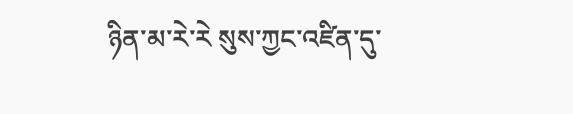ཉིན་མ་རེ་རེ སུས་ཀྱང་འཛིན་དུ་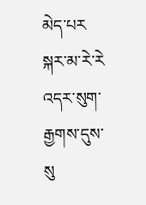མེད་པར སྐར་མ་རེ་རེ འདར་སུག་རྒྱགས་དུས་སུ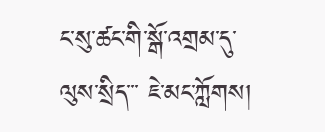ང་སུ་ཚང་གི་སྒོ་འགྲམ་དུ་ལུས་སྲིད་་་ ཇེ་མང་ཀློགས།